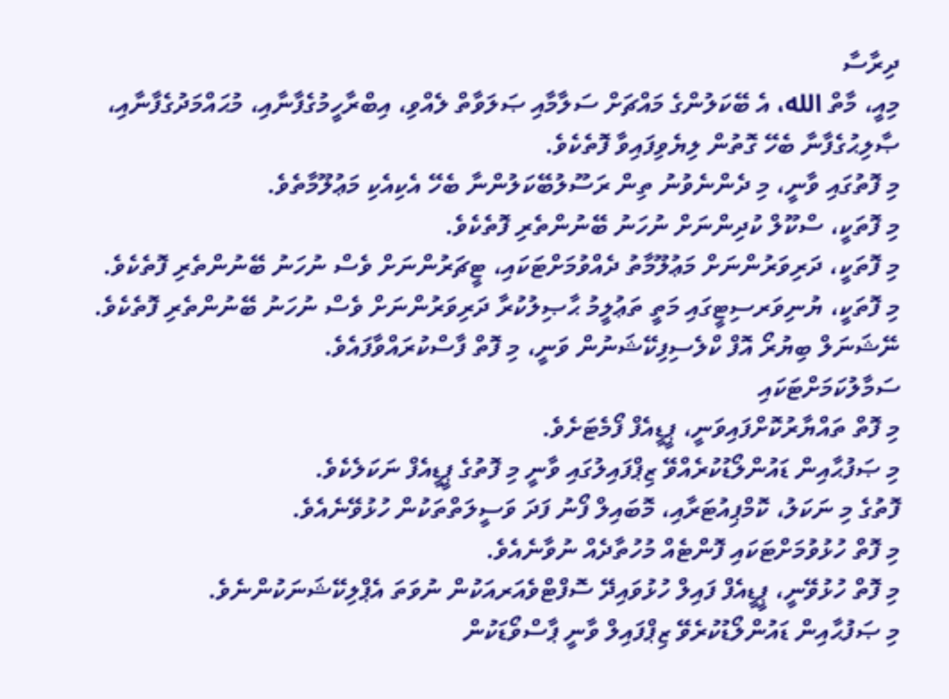ދިރާސާ
މިއީ، މާތް الله، އެ ބޭކަލުންގެ މައްޗަށް ސަލާމާއި ޞަލަވާތް ލެއްވި، އިބްރާހީމުގެފާނާއި، މުޙައްމަދުގެފާނާއި، ޞާލިޙުގެފާނާ ބެހޭ ގޮތުން ލިޔެވިފައިވާ ފޮތެކެވެ.
މި ފޮތުގައި ވާނީ، މި ދެންނެވުނު ތިން ރަސޫލުބޭކަލުންނާ ބެހޭ އެކިއެކި މަޢުލޫމާތެވެ.
މި ފޮތަކީ، ސްކޫލް ކުދިންނަށް ނުހަނު ބޭނުންތެރި ފޮތެކެވެ.
މި ފޮތަކީ، ދަރިވަރުންނަށް މަޢުލޫމާތު ދެއްވުމަށްޓަކައި، ޓީޗަރުންނަށް ވެސް ނުހަނު ބޭނުންތެރި ފޮތެކެވެ.
މި ފޮތަކީ، ޔުނިވަރސިޓީގައި މަތީ ތަޢުލީމު ޙާޞިލުކުރާ ދަރިވަރުންނަށް ވެސް ނުހަނު ބޭނުންތެރި ފޮތެކެވެ.
ނޭޝަނަލް ބިޔުރޯ އޮފް ކްލެސިފިކޭޝަނުން ވަނީ، މި ފޮތް ފާސްކުރައްވާފައެވެ.
ސަމާލުކަމަށްޓަކައި
މި ފޮތް ތައްޔާރުކޮށްފައިވަނީ، ޕީޑީއެފް ފޯމެޓަށެވެ.
މި ޞަފުޙާއިން ޑައުންލޯޑުކުރެއްވޭ ޒިޕްފައިލުގައި ވާނީ މި ފޮތުގެ ޕީޑީއެފް ނަކަލެކެވެ.
ފޮތުގެ މި ނަކަލު، ކޮމްޕިއުޓަރާއި، މޮބައިލް ފޯނު ފަދަ ވަސީލަތްތަކުން ހުޅުވޭނެއެވެ.
މި ފޮތް ހުޅުވުމަށްޓަކައި ފޮންޓެއް މުހުތާދެއް ނުވާނެއެވެ.
މި ފޮތް ހުޅުވޭނީ، ޕީޑީއެފް ފައިލް ހުޅުވައިދޭ ސޮފްޓްވެއަރއަކުން ނުވަތަ އެޕްލިކޭޝަނަކުންނެވެ.
މި ޞަފުޙާއިން ޑައުންލޯޑުކުރެވޭ ޒިޕްފައިލް ވާނީ ޕާސްވޯޑަކުން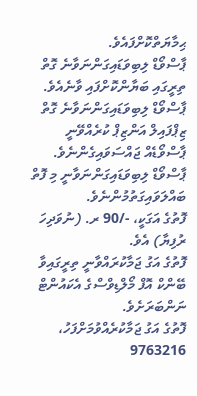ޙިމާޔަތްކޮށްފައެވެ.
ޕާސްވޯޑް ލިބިވަޑައިގަންނަވާނެ ގޮތް ތިރީގައި ބަޔާންކޮށްފައި ވާނެއެވެ.
ޕާސްވޯޑް ލިބިވަޑައިގަންނަވާނެ ގޮތް
ޒިޕްފައިލް އަންޒިޕް ކުރެއްވޭނީ ޕާސްވޯޑެއް ޖައްސަވައިގެންނެވެ.
ޕާސްވޯޑް ލިބިވަޑައިގަންނަވާނީ މި ފޮތް ބައްލަވައިގަތުމުންނެވެ.
ފޮތުގެ އަގަކީ، -/90 ރ. (ނުވަދިހަ ރުފިޔާ) އެވެ.
ފޮތުގެ އަގު ޖަމާކުރައްވާނީ ތިރީގައިވާ ބޭންކް އޮފް މޯލްޑިވްސްގެ އެކައުންޓް ނަންބަރަށެވެ.
ފޮތުގެ އަގު ޖަމާކުރެއްވުމަށްފަހު، 9763216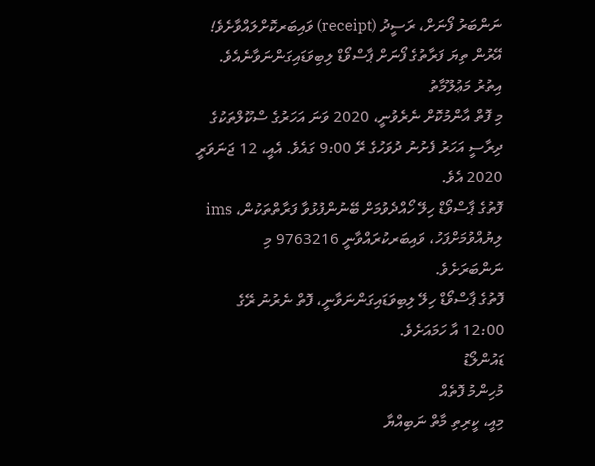ނަންބަރު ފޯނަށް، ރަސީދު (receipt) ވައިބަރކޮށްލައްވާށެވެ!
އޭރުން ތިޔަ ފަރާތުގެ ފޯނަށް ޕާސްވޯޑް ލިބިވަޑައިގަންނަވާނެއެވެ.
އިތުރު މަޢުލޫމާތު
މި ފޮތް އާންމުކޮށް ނެރެވުނީ، 2020 ވަނަ އަހަރުގެ ސްކޫލްތަކުގެ ދިރާސީ އަހަރު ފެށުނު ދުވަހުގެ ރޭ 9:00 ގައެވެ. އެއީ، 12 ޖަނަވަރީ 2020 އެވެ.
ފޮތުގެ ޕާސްވޯޑް ހިލޭ ހޯއްދެވުމަށް ބޭނުންފުޅުވާ ފަރާތްތަކުން، ims ލިޔުއްވުމަށްފަހު، ވައިބަރކުރައްވާނީ 9763216 މި ނަންބަރަށެވެ.
ފޮތުގެ ޕާސްވޯޑް ހިލޭ ލިބިވަޑައިގަންނަވާނީ، ފޮތް ނެރުނު ރޭގެ 12:00 އާ ހަމައަށެވެ.
ޑައުންލޯޑު
މުހިންމު ފޮތެއް
މިއީ، ކީރިތި މާތް ނަބިއްޔާ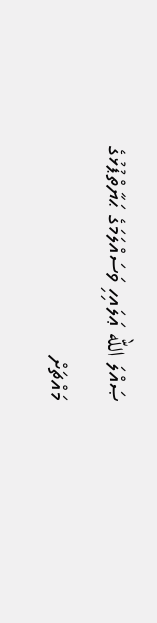ޞައްލަ الله ޢަލައިހި ވަސައްލަމަގެ ޙަޔާތްޕުޅުގެ މައްޗަށް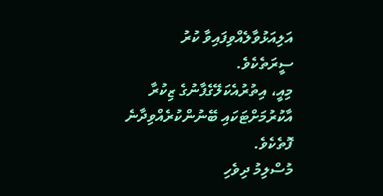އަލިއަޅުވާލެއްވިފައިވާ ކުރު ސީރަތެކެވެ.
މިއީ، އިތުރުއެކަލޭގެފާނުގެ ޒިކުރާ އާކުރުމަށްޓަކައި ބޭނުންކުރެއްވިދާނެ ފޮތެކެވެ.
މުސްލިމު ދިވެހި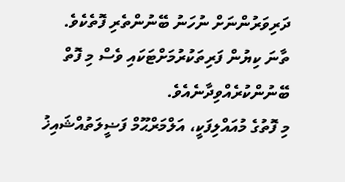ދަރިވަރުންނަށް ނުހަނު ބޭނުންތެރި ފޮތެކެވެ.
ތާނަ ކިޔުން ފަރިތަކުރުމަށްޓަކައި ވެސް މި ފޮތް ބޭނުންކުރެއްވިދާނެއެވެ.
މި ފޮތުގެ މުއައްލިފަކީ، އަލްމަރްޙޫމް ފަޟީލަތުއްޝައިޚު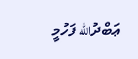ޢަބްދުالله ފަހުމީ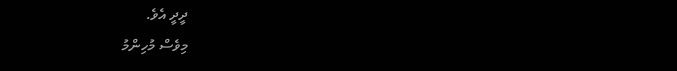ދީދީ އެވެ.
މިވެސް މުހިންމު